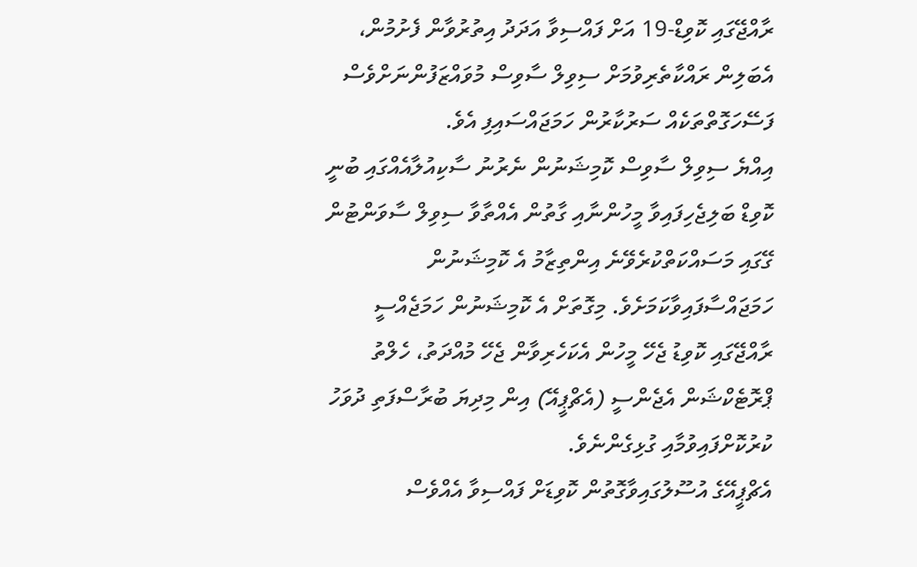ރާއްޖޭގައި ކޮވިޑް-19 އަށް ފައްސިވާ އަދަދު އިތުރުވާން ފެށުމުން، އެބަލިން ރައްކާތެރިވުމަށް ސިވިލް ސާވިސް މުވައްޒަފުންނަށްވެސް ފަސޭހަގޮތްތަކެއް ސަރުކާރުން ހަމަޖައްސައިފި އެވެ.
އިއްޔެ ސިވިލް ސާވިސް ކޮމިޝަނުން ނެރުނު ސާކިއުލާއެއްގައި ބުނީ ކޮވިޑް ބަލިޖެހިފައިވާ މީހުންނާއި ގާތުން އެއްތާވާ ސިވިލް ސާވަންޓުން ގޭގައި މަސައްކަތްކުރެވޭނެ އިންތިޒާމު އެ ކޮމިޝަނުން ހަމަޖައްސާފައިވާކަމަށެވެ. މިގޮތަށް އެ ކޮމިޝަނުން ހަމަޖެއްސީ ރާއްޖޭގައި ކޮވިޑު ޖެހޭ މީހުން އެކަހެރިވާން ޖެހޭ މުއްދަތު، ހެލްތު ޕްރޮޓެކްޝަން އެޖެންސީ (އެޗްޕީއޭ) އިން މިދިޔަ ބުރާސްފަތި ދުވަހު ކުރުކޮށްފައިވުމާއި ގުޅިގެންނެވެ.
އެޗްޕީއޭގެ އުސޫލުގައިވާގޮތުން ކޮވިޑަށް ފައްސިވާ އެއްވެސް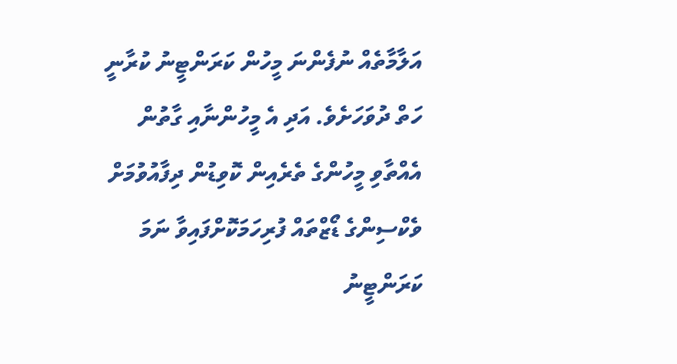އަލާމާތެއް ނުފެންނަ މީހުން ކަރަންޓީނު ކުރާނީ ހަތް ދުވަހަށެވެ. އަދި އެ މީހުންނާއި ގާތުން އެއްތާވި މީހުންގެ ތެރެއިން ކޮވިޑުން ދިފާއުވުމަށް ވެކްސިންގެ ޑޯޒްތައް ފުރިހަމަކޮށްފައިވާ ނަމަ ކަރަންޓީނު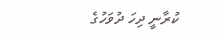ކުރާނީ ދިހަ ދުވަހުގެ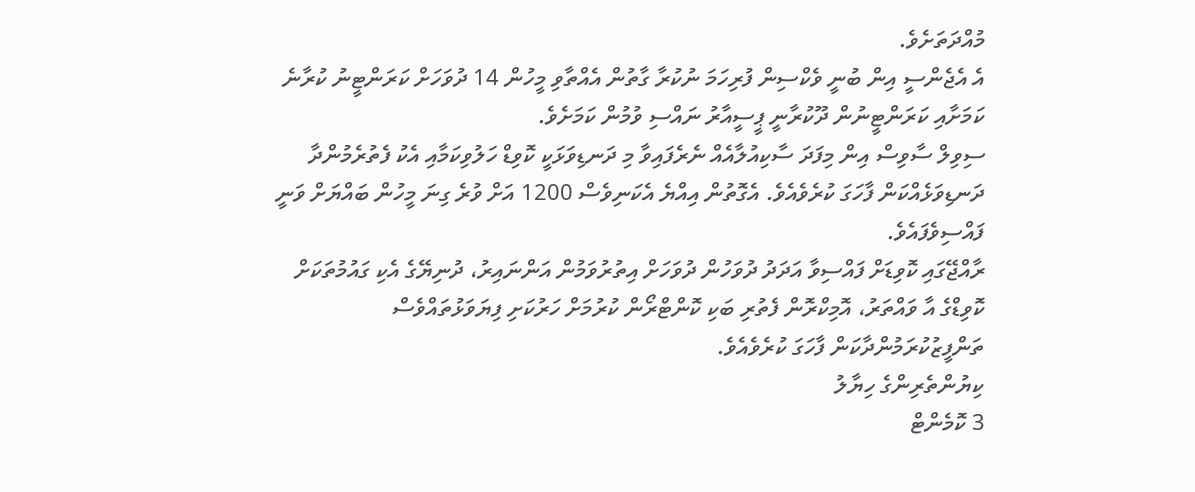މުއްދަތަށެވެ.
އެ އެޖެންސީ އިން ބުނީ ވެކްސިން ފުރިހަމަ ނުކުރާ ގާތުން އެއްތާވި މީހުން 14 ދުވަހަށް ކަރަންޓީނު ކުރާނެ ކަމަށާއި ކަރަންޓީނުން ދޫކުރާނީ ޕީސީއާރު ނައްސި ވުމުން ކަމަށެވެ.
ސިވިލް ސާވިސް އިން މިފަދަ ސާކިއުލާއެއް ނެރެފައިވާ މި ދަނޑިވަޅަކީ ކޮވިޑް ހަލުވިކަމާއި އެކު ފެތުރެމުންދާ ދަނޑިވަޅެއްކަން ފާހަގަ ކުރެވެއެވެ. އެގޮތުން އިއްޔެ އެކަނިވެސް 1200 އަށް ވުރެ ގިނަ މީހުން ބައްޔަށް ވަނީ ފައްސިވެފައެވެ.
ރާއްޖޭގައި ކޮވިޑަށް ފައްސިވާ އަދަދު ދުވަހުން ދުވަހަށް އިތުރުވަމުން އަންނައިރު، ދުނިޔޭގެ އެކި ގައުމުތަކަށް ކޮވިޑްގެ އާ ވައްތަރު، އޮމިކްރޮން ފެތުރި ބަކި ކޮންޓްރޯން ކުރުމަށް ހަރުކަށި ފިޔަވަޅުތައްވެސް ތަންފީޒުކުރަމުންދާކަން ފާހަގަ ކުރެވެއެވެ.
ކިޔުންތެރިންގެ ހިޔާލު
3 ކޮމެންޓް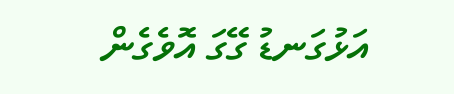އަޅުގަނޑު ގޭގަ އޮވެގެން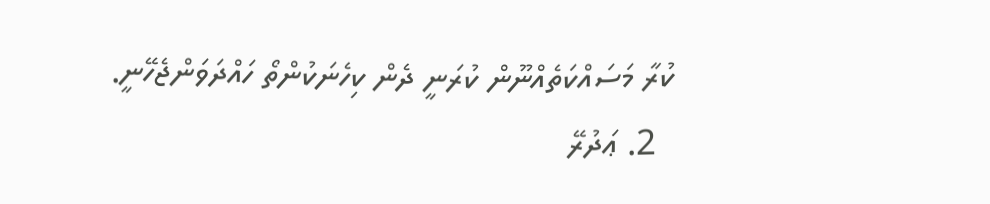ކުރާ މަސައްކަތެއްނޫން ކުރަނީ ދެން ކިހެނަކުންތޯ ހައްދަވަންޖެހޭނީ.
  2. ޢަދުރޭ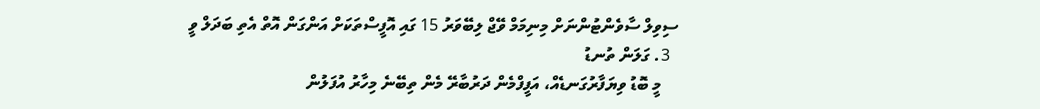ސިވިލް ސާވެންޓުންނަށް މިނިމަމް ވޭޖް ލިބޭވަރު 15 ގައި އޮފީސްތަކަށް އަންގަން އޮތް އެތި ބަދަލް ވީ
  3. ގަލަން ތުނޑު
    މީ ބޮޑު ވިޔަފާރުގަނޑެއް، އަފީފްމެން ދަރުބާރޭ މެން ތިބޭނެ މިހާރު އުފަލުން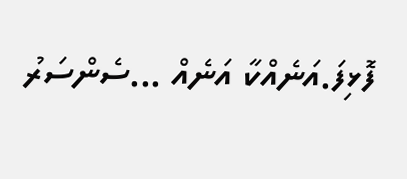ފޮޅިފަ.އަނެއްކާ އަނެއް ...ސެންސަރު